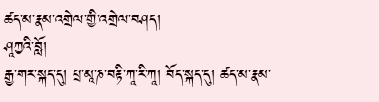ཚད་མ་རྣམ་འགྲེལ་གྱི་འགྲེལ་བཤད།
ཤཱཀྱའི་བློ།
རྒྱ་གར་སྐད་དུ། པྲ་མཱ་ཎ་བརྟི་ཀཱ་རི་ཀཱ། བོད་སྐད་དུ། ཚད་མ་རྣམ་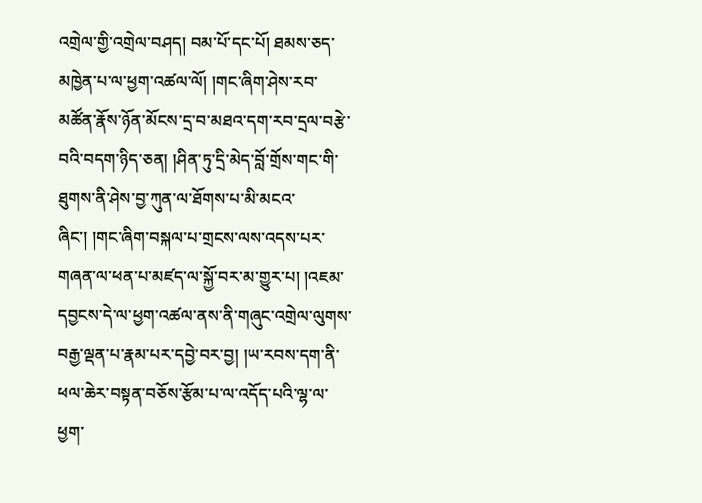འགྲེལ་གྱི་འགྲེལ་བཤད། བམ་པོ་དང་པོ། ཐམས་ཅད་མཁྱེན་པ་ལ་ཕྱག་འཚལ་ལོ། །གང་ཞིག་ཤེས་རབ་མཚོན་རྣོས་ཉོན་མོངས་དྲ་བ་མཐའ་དག་རབ་དྲལ་བརྩེ་བའི་བདག་ཉིད་ཅན། །ཤིན་ཏུ་དྲི་མེད་བློ་གྲོས་གང་གི་ཐུགས་ནི་ཤེས་བྱ་ཀུན་ལ་ཐོགས་པ་མི་མངའ་ཞིང་། །གང་ཞིག་བསྐལ་པ་གྲངས་ལས་འདས་པར་གཞན་ལ་ཕན་པ་མཛད་ལ་སྐྱོ་བར་མ་གྱུར་པ། །འཇམ་དབྱངས་དེ་ལ་ཕྱག་འཚལ་ནས་ནི་གཞུང་འགྲེལ་ལུགས་བརྒྱ་ལྡན་པ་རྣམ་པར་དབྱེ་བར་བྱ། །ཡ་རབས་དག་ནི་ཕལ་ཆེར་བསྟན་བཅོས་རྩོམ་པ་ལ་འདོད་པའི་ལྷ་ལ་ཕྱག་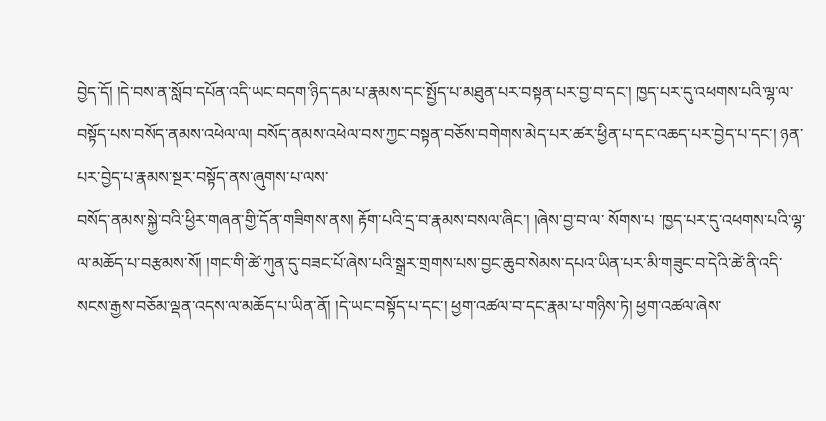བྱེད་དོ། །དེ་བས་ན་སློབ་དཔོན་འདི་ཡང་བདག་ཉིད་དམ་པ་རྣམས་དང་སྤྱོད་པ་མཐུན་པར་བསྟན་པར་བྱ་བ་དང་། ཁྱད་པར་དུ་འཕགས་པའི་ལྷ་ལ་བསྟོད་པས་བསོད་ནམས་འཕེལ་ལ། བསོད་ནམས་འཕེལ་བས་ཀྱང་བསྟན་བཅོས་བགེགས་མེད་པར་ཚར་ཕྱིན་པ་དང་འཆད་པར་བྱེད་པ་དང་། ཉན་པར་བྱེད་པ་རྣམས་སྔར་བསྟོད་ནས་ཞུགས་པ་ལས་
བསོད་ནམས་སྐྱེ་བའི་ཕྱིར་གཞན་གྱི་དོན་གཟིགས་ནས། རྟོག་པའི་དྲ་བ་རྣམས་བསལ་ཞིང་། །ཞེས་བྱ་བ་ལ་ སོགས་པ ་ཁྱད་པར་དུ་འཕགས་པའི་ལྷ་ལ་མཆོད་པ་བརྩམས་སོ། །གང་གི་ཚེ་ཀུན་དུ་བཟང་པོ་ཞེས་པའི་སྒྲར་གྲགས་པས་བྱང་ཆུབ་སེམས་དཔའ་ཡིན་པར་མི་གཟུང་བ་དེའི་ཚེ་ནི་འདི་སངས་རྒྱས་བཅོམ་ལྡན་འདས་ལ་མཆོད་པ་ཡིན་ནོ། །དེ་ཡང་བསྟོད་པ་དང་། ཕྱག་འཚལ་བ་དང་རྣམ་པ་གཉིས་ཏེ། ཕྱག་འཚལ་ཞེས་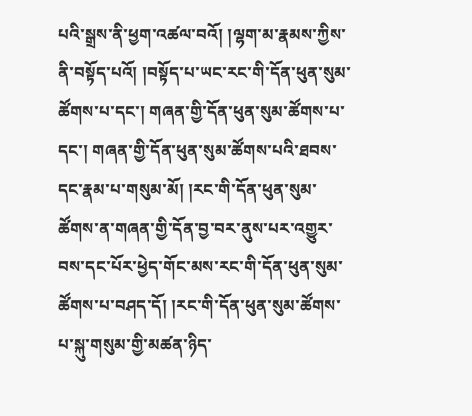པའི་སྒྲས་ནི་ཕྱག་འཚལ་བའོ། །ལྷག་མ་རྣམས་ཀྱིས་ནི་བསྟོད་པའོ། །བསྟོད་པ་ཡང་རང་གི་དོན་ཕུན་སུམ་ཚོགས་པ་དང་། གཞན་གྱི་དོན་ཕུན་སུམ་ཚོགས་པ་དང་། གཞན་གྱི་དོན་ཕུན་སུམ་ཚོགས་པའི་ཐབས་དང་རྣམ་པ་གསུམ་མོ། །རང་གི་དོན་ཕུན་སུམ་ཚོགས་ན་གཞན་གྱི་དོན་བྱ་བར་ནུས་པར་འགྱུར་བས་དང་པོར་ཕྱེད་གོང་མས་རང་གི་དོན་ཕུན་སུམ་ཚོགས་པ་བཤད་དོ། །རང་གི་དོན་ཕུན་སུམ་ཚོགས་པ་སྐུ་གསུམ་གྱི་མཚན་ཉིད་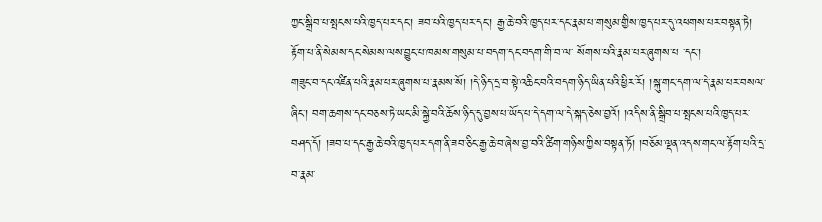ཀྱང་སྒྲིབ་པ་སྤངས་པའི་ཁྱད་པར་དང་། ཟབ་པའི་ཁྱད་པར་དང་། རྒྱ་ཆེ་བའི་ཁྱད་པར་དང་རྣམ་པ་གསུམ་གྱིས་ཁྱད་པར་དུ་འཕགས་པར་བསྟན་ཏེ། རྟོག་པ་ནི་སེམས་དང་སེམས་ལས་བྱུང་པ་ཁམས་གསུམ་པ་བདག་དང་བདག་གི་བ་ལ་ སོགས་པའི་རྣམ་པར་ཞུགས་པ ་དང་།
གཟུང་བ་དང་འཛིན་པའི་རྣམ་པར་ཞུགས་པ་རྣམས་སོ། །དེ་ཉིད་དྲ་བ་སྟེ་འཆིང་བའི་བདག་ཉིད་ཡིན་པའི་ཕྱིར་རོ། །སྐུ་གང་དག་ལ་དེ་རྣམ་པར་བསལ་ཞིང་། བག་ཆགས་དང་བཅས་ཏེ་ཡང་མི་སྐྱེ་བའི་ཆོས་ཉིད་དུ་བྱས་པ་ཡོད་པ་དེ་དག་ལ་དེ་སྐད་ཅེས་བྱའོ། །འདིས་ནི་སྒྲིབ་པ་སྤངས་པའི་ཁྱད་པར་བཤད་དོ། །ཟབ་པ་དང་རྒྱ་ཆེ་བའི་ཁྱད་པར་དག་ནི་ཟབ་ཅིང་རྒྱ་ཆེ་བ་ཞེས་བྱ་བའི་ཚིག་གཉིས་ཀྱིས་བསྟན་ཏོ། །བཅོམ་ལྡན་འདས་གང་ལ་རྟོག་པའི་དྲ་བ་རྣམ་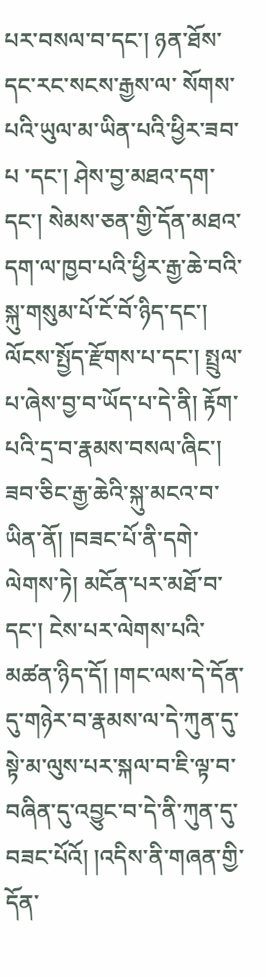པར་བསལ་བ་དང་། ཉན་ཐོས་དང་རང་སངས་རྒྱས་ལ་ སོགས་པའི་ཡུལ་མ་ཡིན་པའི་ཕྱིར་ཟབ་པ ་དང་། ཤེས་བྱ་མཐའ་དག་དང་། སེམས་ཅན་གྱི་དོན་མཐའ་དག་ལ་ཁྱབ་པའི་ཕྱིར་རྒྱ་ཆེ་བའི་སྐུ་གསུམ་པོ་ངོ་བོ་ཉིད་དང་། ལོངས་སྤྱོད་རྫོགས་པ་དང་། སྤྲུལ་པ་ཞེས་བྱ་བ་ཡོད་པ་དེ་ནི། རྟོག་པའི་དྲ་བ་རྣམས་བསལ་ཞིང་། ཟབ་ཅིང་རྒྱ་ཆེའི་སྐུ་མངའ་བ་ཡིན་ནོ། །བཟང་པོ་ནི་དགེ་ལེགས་ཏེ། མངོན་པར་མཐོ་བ་དང་། ངེས་པར་ལེགས་པའི་མཚན་ཉིད་དོ། །གང་ལས་དེ་དོན་དུ་གཉེར་བ་རྣམས་ལ་དེ་ཀུན་དུ་སྟེ་མ་ལུས་པར་སྐལ་བ་ཇི་ལྟ་བ་བཞིན་དུ་འབྱུང་བ་དེ་ནི་ཀུན་དུ་བཟང་པོའོ། །འདིས་ནི་གཞན་གྱི་དོན་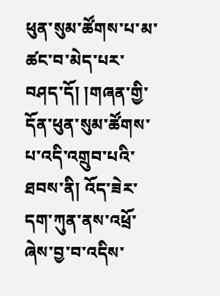ཕུན་སུམ་ཚོགས་པ་མ་ཚང་བ་མེད་པར་བཤད་དོ། །གཞན་གྱི་དོན་ཕུན་སུམ་ཚོགས་པ་འདི་འགྲུབ་པའི་ཐབས་ནི། འོད་ཟེར་དག་ཀུན་ནས་འཕྲོ་ཞེས་བྱ་བ་འདིས་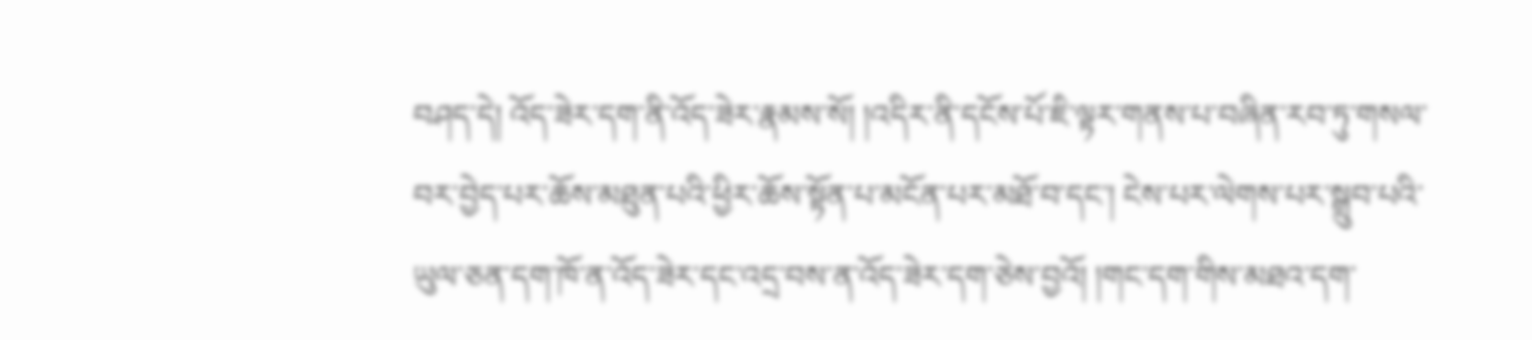བཤད་དེ། འོད་ཟེར་དག་ནི་འོད་ཟེར་རྣམས་སོ། །འདིར་ནི་དངོས་པོ་ཇི་ལྟར་གནས་པ་བཞིན་རབ་ཏུ་གསལ་བར་བྱེད་པར་ཆོས་མཐུན་པའི་ཕྱིར་ཆོས་སྟོན་པ་མངོན་པར་མཐོ་བ་དང་། ངེས་པར་ལེགས་པར་སྒྲུབ་པའི་ཡུལ་ཅན་དག་ཁོ་ན་འོད་ཟེར་དང་འདྲ་བས་ན་འོད་ཟེར་དག་ཅེས་བྱའོ། །གང་དག་གིས་མཐའ་དག་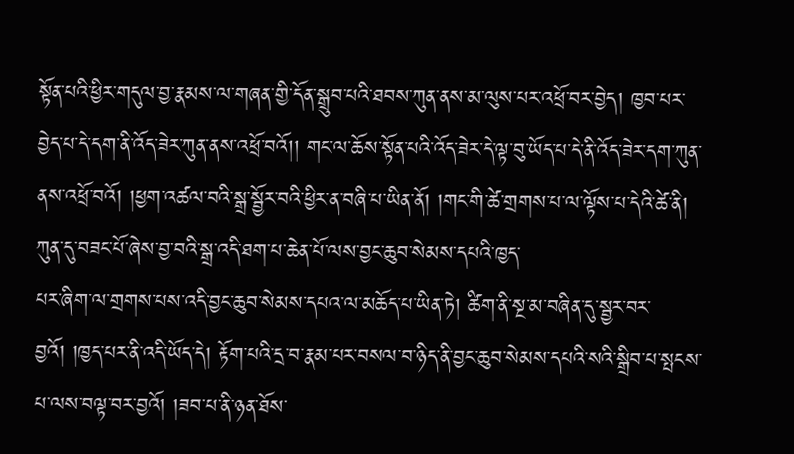སྟོན་པའི་ཕྱིར་གདུལ་བྱ་རྣམས་ལ་གཞན་གྱི་དོན་སྒྲུབ་པའི་ཐབས་ཀུན་ནས་མ་ལུས་པར་འཕྲོ་བར་བྱེད། ཁྱབ་པར་བྱེད་པ་དེ་དག་ནི་འོད་ཟེར་ཀུན་ནས་འཕྲོ་བའོ།། གང་ལ་ཆོས་སྟོན་པའི་འོད་ཟེར་དེ་ལྟ་བུ་ཡོད་པ་དེ་ནི་འོད་ཟེར་དག་ཀུན་ནས་འཕྲོ་བའོ། །ཕྱག་འཚལ་བའི་སྒྲ་སྦྱོར་བའི་ཕྱིར་ན་བཞི་པ་ཡིན་ནོ། །གང་གི་ཚེ་གྲགས་པ་ལ་ལྟོས་པ་དེའི་ཚེ་ནི། ཀུན་དུ་བཟང་པོ་ཞེས་བྱ་བའི་སྒྲ་འདི་ཐག་པ་ཆེན་པོ་ལས་བྱང་ཆུབ་སེམས་དཔའི་ཁྱད་
པར་ཞིག་ལ་གྲགས་པས་འདི་བྱང་ཆུབ་སེམས་དཔའ་ལ་མཆོད་པ་ཡིན་ཏེ། ཚིག་ནི་སྔ་མ་བཞིན་དུ་སྦྱར་བར་བྱའོ། །ཁྱད་པར་ནི་འདི་ཡོད་དེ། རྟོག་པའི་དྲ་བ་རྣམ་པར་བསལ་བ་ཉིད་ནི་བྱང་ཆུབ་སེམས་དཔའི་སའི་སྒྲིབ་པ་སྤངས་པ་ལས་བལྟ་བར་བྱའོ། །ཟབ་པ་ནི་ཉན་ཐོས་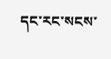དང་རང་སངས་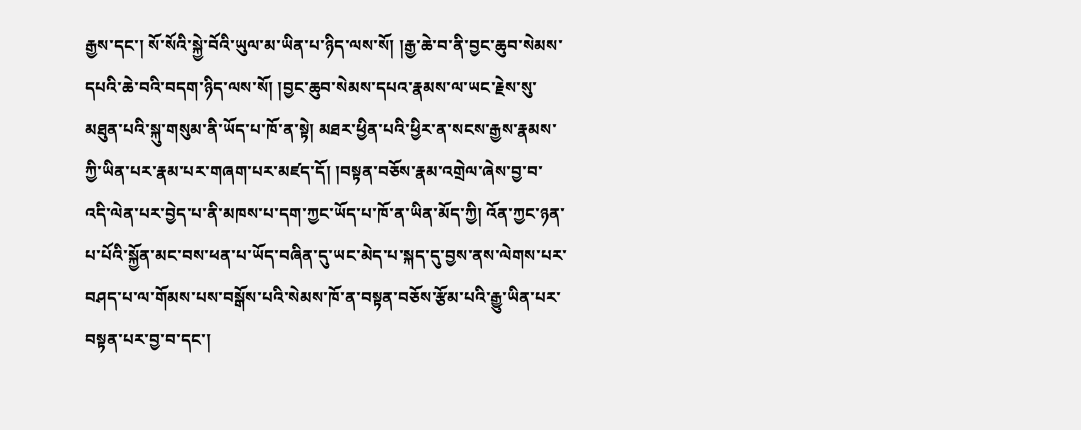རྒྱས་དང་། སོ་སོའི་སྐྱེ་བོའི་ཡུལ་མ་ཡིན་པ་ཉིད་ལས་སོ། །རྒྱ་ཆེ་བ་ནི་བྱང་ཆུབ་སེམས་དཔའི་ཆེ་བའི་བདག་ཉིད་ལས་སོ། །བྱང་ཆུབ་སེམས་དཔའ་རྣམས་ལ་ཡང་རྗེས་སུ་མཐུན་པའི་སྐུ་གསུམ་ནི་ཡོད་པ་ཁོ་ན་སྟེ། མཐར་ཕྱིན་པའི་ཕྱིར་ན་སངས་རྒྱས་རྣམས་ཀྱི་ཡིན་པར་རྣམ་པར་གཞག་པར་མཛད་དོ། །བསྟན་བཅོས་རྣམ་འགྲེལ་ཞེས་བྱ་བ་འདི་ལེན་པར་བྱེད་པ་ནི་མཁས་པ་དག་ཀྱང་ཡོད་པ་ཁོ་ན་ཡིན་མོད་ཀྱི། འོན་ཀྱང་ཉན་པ་པོའི་སྐྱོན་མང་བས་ཕན་པ་ཡོད་བཞིན་དུ་ཡང་མེད་པ་སྐད་དུ་བྱས་ནས་ལེགས་པར་བཤད་པ་ལ་གོམས་པས་བསྒོས་པའི་སེམས་ཁོ་ན་བསྟན་བཅོས་རྩོམ་པའི་རྒྱུ་ཡིན་པར་བསྟན་པར་བྱ་བ་དང་།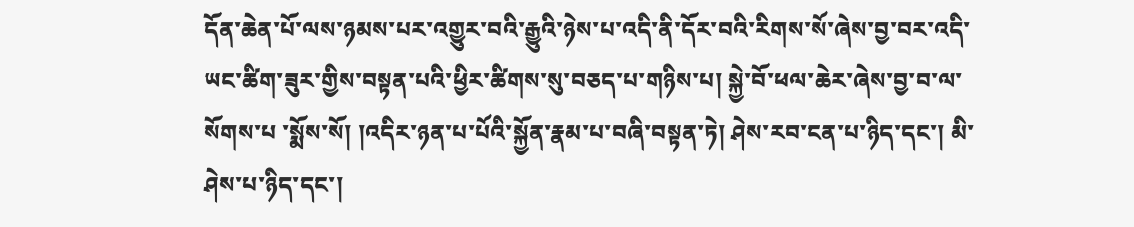དོན་ཆེན་པོ་ལས་ཉམས་པར་འགྱུར་བའི་རྒྱུའི་ཉེས་པ་འདི་ནི་དོར་བའི་རིགས་སོ་ཞེས་བྱ་བར་འདི་ཡང་ཚིག་ཟུར་གྱིས་བསྟན་པའི་ཕྱིར་ཚིགས་སུ་བཅད་པ་གཉིས་པ། སྐྱེ་བོ་ཕལ་ཆེར་ཞེས་བྱ་བ་ལ་ སོགས་པ ་སྨོས་སོ། །འདིར་ཉན་པ་པོའི་སྐྱོན་རྣམ་པ་བཞི་བསྟན་ཏེ། ཤེས་རབ་ངན་པ་ཉིད་དང་། མི་ཤེས་པ་ཉིད་དང་།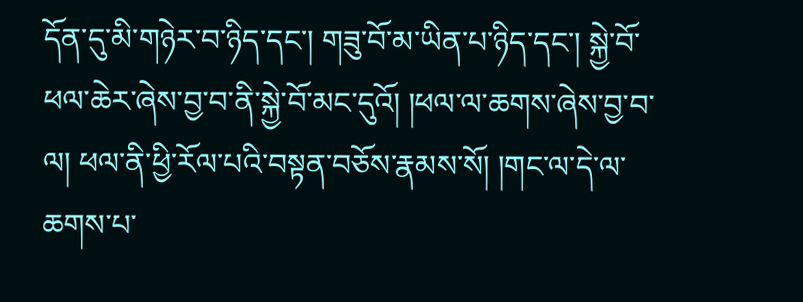དོན་དུ་མི་གཉེར་བ་ཉིད་དང་། གཟུ་བོ་མ་ཡིན་པ་ཉིད་དང་། སྐྱེ་བོ་ཕལ་ཆེར་ཞེས་བྱ་བ་ནི་སྐྱེ་བོ་མང་དུའོ། །ཕལ་ལ་ཆགས་ཞེས་བྱ་བ་ལ། ཕལ་ནི་ཕྱི་རོལ་པའི་བསྟན་བཅོས་རྣམས་སོ། །གང་ལ་དེ་ལ་ཆགས་པ་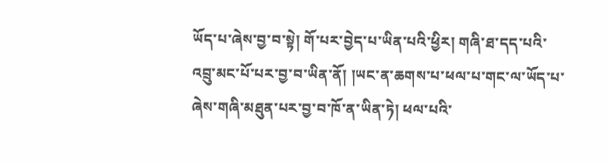ཡོད་པ་ཞེས་བྱ་བ་སྟེ། གོ་པར་བྱེད་པ་ཡིན་པའི་ཕྱིར། གཞི་ཐ་དད་པའི་འབྲུ་མང་པོ་པར་བྱ་བ་ཡིན་ནོ། །ཡང་ན་ཆགས་པ་ཕལ་པ་གང་ལ་ཡོད་པ་ཞེས་གཞི་མཐུན་པར་བྱ་བ་ཁོ་ན་ཡིན་ཏེ། ཕལ་པའི་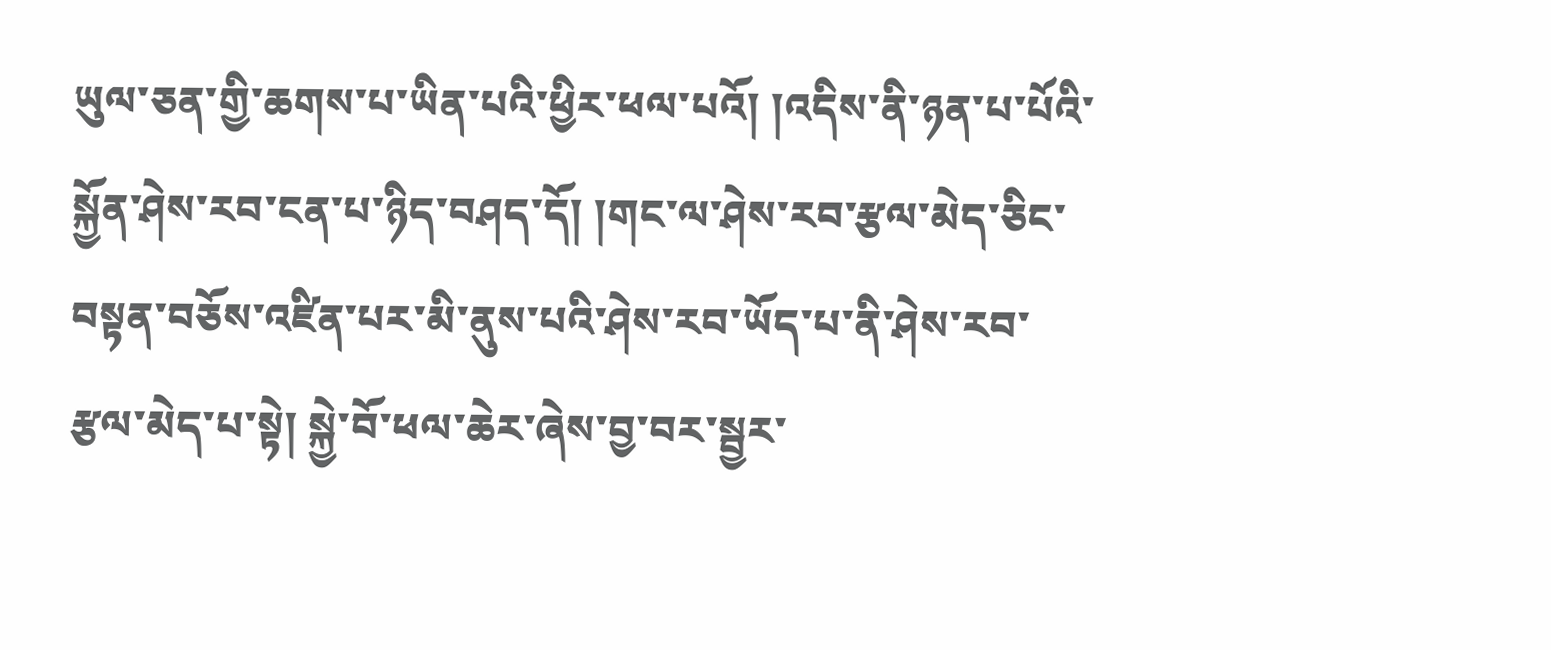ཡུལ་ཅན་གྱི་ཆགས་པ་ཡིན་པའི་ཕྱིར་ཕལ་པའོ། །འདིས་ནི་ཉན་པ་པོའི་སྐྱོན་ཤེས་རབ་ངན་པ་ཉིད་བཤད་དོ། །གང་ལ་ཤེས་རབ་རྩལ་མེད་ཅིང་བསྟན་བཅོས་འཛིན་པར་མི་ནུས་པའི་ཤེས་རབ་ཡོད་པ་ནི་ཤེས་རབ་རྩལ་མེད་པ་སྟེ། སྐྱེ་བོ་ཕལ་ཆེར་ཞེས་བྱ་བར་སྦྱར་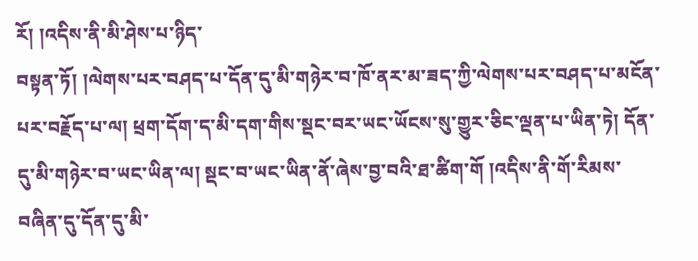རོ། །འདིས་ནི་མི་ཤེས་པ་ཉིད་
བསྟན་ཏོ། །ལེགས་པར་བཤད་པ་དོན་དུ་མི་གཉེར་བ་ཁོ་ནར་མ་ཟད་ཀྱི་ལེགས་པར་བཤད་པ་མངོན་པར་བརྗོད་པ་ལ། ཕྲག་དོག་ད་མི་དག་གིས་སྡང་བར་ཡང་ཡོངས་སུ་གྱུར་ཅིང་ལྡན་པ་ཡིན་ཏེ། དོན་དུ་མི་གཉེར་བ་ཡང་ཡིན་ལ། སྡང་བ་ཡང་ཡིན་ནོ་ཞེས་བྱ་བའི་ཐ་ཚིག་གོ །འདིས་ནི་གོ་རིམས་བཞིན་དུ་དོན་དུ་མི་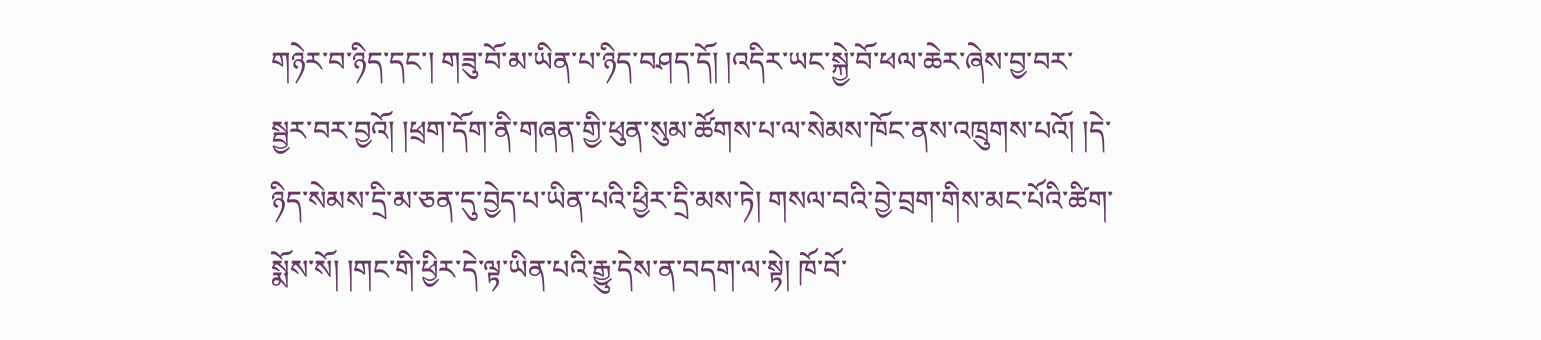གཉེར་བ་ཉིད་དང་། གཟུ་བོ་མ་ཡིན་པ་ཉིད་བཤད་དོ། །འདིར་ཡང་སྐྱེ་བོ་ཕལ་ཆེར་ཞེས་བྱ་བར་སྦྱར་བར་བྱའོ། །ཕྲག་དོག་ནི་གཞན་གྱི་ཕུན་སུམ་ཚོགས་པ་ལ་སེམས་ཁོང་ནས་འཁྲུགས་པའོ། །དེ་ཉིད་སེམས་དྲི་མ་ཅན་དུ་བྱེད་པ་ཡིན་པའི་ཕྱིར་དྲི་མས་ཏེ། གསལ་བའི་བྱེ་བྲག་གིས་མང་པོའི་ཚིག་སྨོས་སོ། །གང་གི་ཕྱིར་དེ་ལྟ་ཡིན་པའི་རྒྱུ་དེས་ན་བདག་ལ་སྟེ། ཁོ་བོ་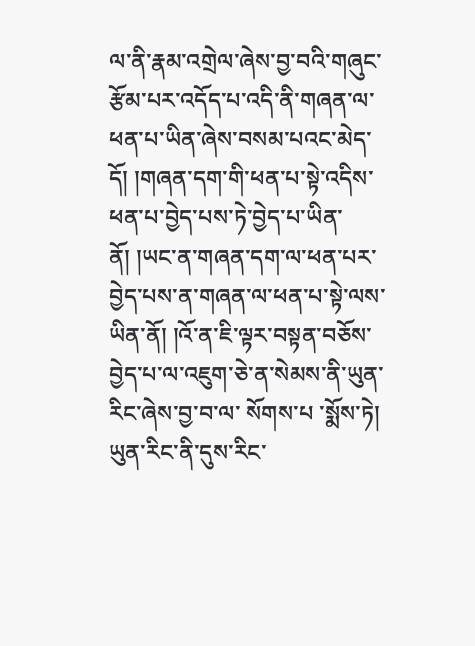ལ་ནི་རྣམ་འགྲེལ་ཞེས་བྱ་བའི་གཞུང་རྩོམ་པར་འདོད་པ་འདི་ནི་གཞན་ལ་ཕན་པ་ཡིན་ཞེས་བསམ་པའང་མེད་དོ། །གཞན་དག་གི་ཕན་པ་སྟེ་འདིས་ཕན་པ་བྱེད་པས་ཏེ་བྱེད་པ་ཡིན་ནོ། །ཡང་ན་གཞན་དག་ལ་ཕན་པར་བྱེད་པས་ན་གཞན་ལ་ཕན་པ་སྟེ་ལས་ཡིན་ནོ། །འོ་ན་ཇི་ལྟར་བསྟན་བཅོས་བྱེད་པ་ལ་འཇུག་ཅེ་ན་སེམས་ནི་ཡུན་རིང་ཞེས་བྱ་བ་ལ་ སོགས་པ ་སྨོས་ཏེ། ཡུན་རིང་ནི་དུས་རིང་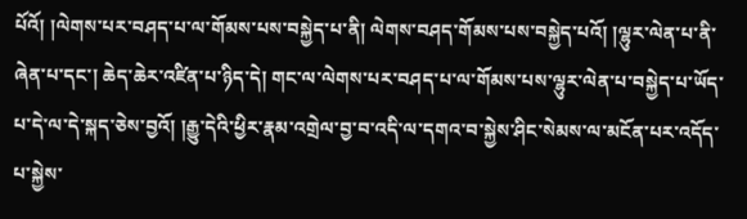པོའོ། །ལེགས་པར་བཤད་པ་ལ་གོམས་པས་བསྐྱེད་པ་ནི། ལེགས་བཤད་གོམས་པས་བསྐྱེད་པའོ། །ལྷུར་ལེན་པ་ནི་ཞེན་པ་དང་། ཆེད་ཆེར་འཛིན་པ་ཉིད་དེ། གང་ལ་ལེགས་པར་བཤད་པ་ལ་གོམས་པས་ལྷུར་ལེན་པ་བསྐྱེད་པ་ཡོད་པ་དེ་ལ་དེ་སྐད་ཅེས་བྱའོ། །རྒྱུ་དེའི་ཕྱིར་རྣམ་འགྲེལ་བྱ་བ་འདི་ལ་དགའ་བ་སྐྱེས་ཤིང་སེམས་ལ་མངོན་པར་འདོད་པ་སྐྱེས་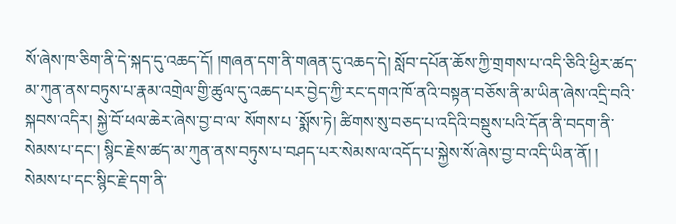སོ་ཞེས་ཁ་ཅིག་ནི་དེ་སྐད་དུ་འཆད་དོ། །གཞན་དག་ནི་གཞན་དུ་འཆད་དེ། སློབ་དཔོན་ཆོས་ཀྱི་གྲགས་པ་འདི་ཅིའི་ཕྱིར་ཚད་མ་ཀུན་ནས་བཏུས་པ་རྣམ་འགྲེལ་གྱི་ཚུལ་དུ་འཆད་པར་བྱེད་ཀྱི་རང་དགའ་ཁོ་ནའི་བསྟན་བཅོས་ནི་མ་ཡིན་ཞེས་འདྲི་བའི་སྐབས་འདིར། སྐྱེ་བོ་ཕལ་ཆེར་ཞེས་བྱ་བ་ལ་ སོགས་པ ་སྨོས་ཏེ། ཚིགས་སུ་བཅད་པ་འདིའི་བསྡུས་པའི་དོན་ནི་བདག་ནི་སེམས་པ་དང་། སྙིང་རྗེས་ཚད་མ་ཀུན་ནས་བཏུས་པ་བཤད་པར་སེམས་ལ་འདོད་པ་སྐྱེས་སོ་ཞེས་བྱ་བ་འདི་ཡིན་ནོ། །
སེམས་པ་དང་སྙིང་རྗེ་དག་ནི་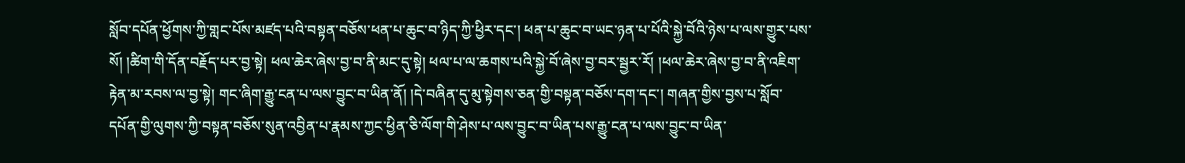སློབ་དཔོན་ཕྱོགས་ཀྱི་གླང་པོས་མཛད་པའི་བསྟན་བཅོས་ཕན་པ་ཆུང་བ་ཉིད་ཀྱི་ཕྱིར་དང་། ཕན་པ་ཆུང་བ་ཡང་ཉན་པ་པོའི་སྐྱེ་བོའི་ཉེས་པ་ལས་གྱུར་པས་སོ། །ཚིག་གི་དོན་བརྗོད་པར་བྱ་སྟེ། ཕལ་ཆེར་ཞེས་བྱ་བ་ནི་མང་དུ་སྟེ། ཕལ་པ་ལ་ཆགས་པའི་སྐྱེ་བོ་ཞེས་བྱ་བར་སྦྱར་རོ། །ཕལ་ཆེར་ཞེས་བྱ་བ་ནི་འཇིག་རྟེན་མ་རབས་ལ་བྱ་སྟེ། གང་ཞིག་རྒྱུ་ངན་པ་ལས་བྱུང་བ་ཡིན་ནོ། །དེ་བཞིན་དུ་མུ་སྟེགས་ཅན་གྱི་བསྟན་བཅོས་དག་དང་། གཞན་གྱིས་བྱས་པ་སློབ་དཔོན་གྱི་ལུགས་ཀྱི་བསྟན་བཅོས་སུན་འབྱིན་པ་རྣམས་ཀྱང་ཕྱིན་ཅི་ལོག་གི་ཤེས་པ་ལས་བྱུང་བ་ཡིན་པས་རྒྱུ་ངན་པ་ལས་བྱུང་བ་ཡིན་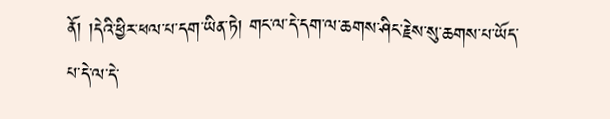ནོ། །དེའི་ཕྱིར་ཕལ་པ་དག་ཡིན་ཏེ། གང་ལ་དེ་དག་ལ་ཆགས་ཤིང་རྗེས་སུ་ཆགས་པ་ཡོད་པ་དེ་ལ་དེ་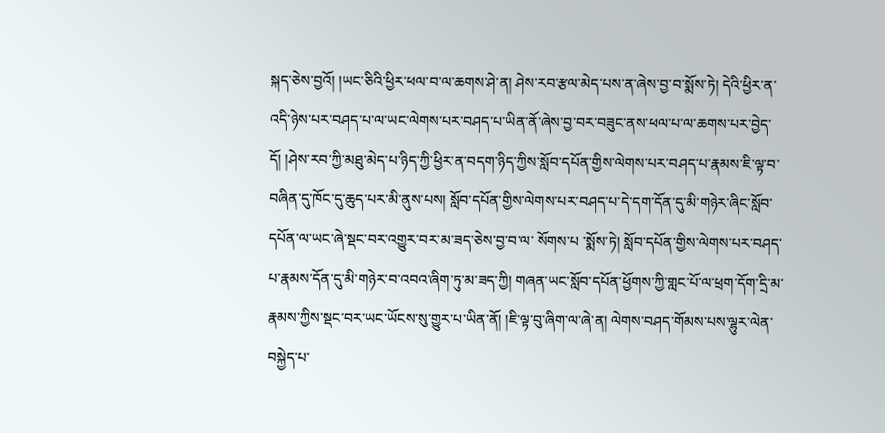སྐད་ཅེས་བྱའོ། །ཡང་ཅིའི་ཕྱིར་ཕལ་བ་ལ་ཆགས་ཤེ་ན། ཤེས་རབ་རྩལ་མེད་པས་ན་ཞེས་བྱ་བ་སྨོས་ཏེ། དེའི་ཕྱིར་ན་འདི་ཉེས་པར་བཤད་པ་ལ་ཡང་ལེགས་པར་བཤད་པ་ཡིན་ནོ་ཞེས་བྱ་བར་བཟུང་ནས་ཕལ་པ་ལ་ཆགས་པར་བྱེད་དོ། །ཤེས་རབ་ཀྱི་མཐུ་མེད་པ་ཉིད་ཀྱི་ཕྱིར་ན་བདག་ཉིད་ཀྱིས་སློབ་དཔོན་གྱིས་ལེགས་པར་བཤད་པ་རྣམས་ཇི་ལྟ་བ་བཞིན་དུ་ཁོང་དུ་ཆུད་པར་མི་ནུས་པས། སློབ་དཔོན་གྱིས་ལེགས་པར་བཤད་པ་དེ་དག་དོན་དུ་མི་གཉེར་ཞིང་སློབ་དཔོན་ལ་ཡང་ཞེ་སྡང་བར་འགྱུར་བར་མ་ཟད་ཅེས་བྱ་བ་ལ་ སོགས་པ ་སྨོས་ཏེ། སློབ་དཔོན་གྱིས་ལེགས་པར་བཤད་པ་རྣམས་དོན་དུ་མི་གཉེར་བ་འབའ་ཞིག་ཏུ་མ་ཟད་ཀྱི། གཞན་ཡང་སློབ་དཔོན་ཕྱོགས་ཀྱི་གླང་པོ་ལ་ཕྲག་དོག་དྲི་མ་རྣམས་ཀྱིས་སྡང་བར་ཡང་ཡོངས་སུ་གྱུར་པ་ཡིན་ནོ། །ཇི་ལྟ་བུ་ཞིག་ལ་ཞེ་ན། ལེགས་བཤད་གོམས་པས་ལྷུར་ལེན་བསྐྱེད་པ་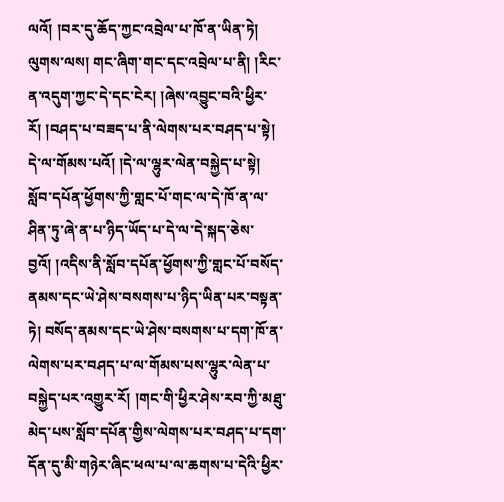ལའོ། །བར་དུ་ཆོད་ཀྱང་འབྲེལ་པ་ཁོ་ན་ཡིན་ཏེ། ལུགས་ལས། གང་ཞིག་གང་དང་འབྲེལ་པ་ནི། །རིང་ན་འདུག་ཀྱང་དེ་དང་ངེར། །ཞེས་འབྱུང་བའི་ཕྱིར་རོ། །བཤད་པ་བཟད་པ་ནི་ལེགས་པར་བཤད་པ་སྟེ། དེ་ལ་གོམས་པའོ། །དེ་ལ་ལྷུར་ལེན་བསྐྱེད་པ་སྟེ། སློབ་དཔོན་ཕྱོགས་ཀྱི་གླང་པོ་གང་ལ་དེ་ཁོ་ན་ལ་ཤིན་ཏུ་ཞེ་ན་པ་ཉིད་ཡོད་པ་དེ་ལ་དེ་སྐད་ཅེས་བྱའོ། །འདིས་ནི་སློབ་དཔོན་ཕྱོགས་ཀྱི་གླང་པོ་བསོད་ནམས་དང་ཡེ་ཤེས་བསགས་པ་ཉིད་ཡིན་པར་བསྟན་
ཏེ། བསོད་ནམས་དང་ཡེ་ཤེས་བསགས་པ་དག་ཁོ་ན་ལེགས་པར་བཤད་པ་ལ་གོམས་པས་ལྷུར་ལེན་པ་བསྐྱེད་པར་འགྱུར་རོ། །གང་གི་ཕྱིར་ཤེས་རབ་ཀྱི་མཐུ་མེད་པས་སློབ་དཔོན་གྱིས་ལེགས་པར་བཤད་པ་དག་དོན་དུ་མི་གཉེར་ཞིང་ཕལ་པ་ལ་ཆགས་པ་དེའི་ཕྱིར་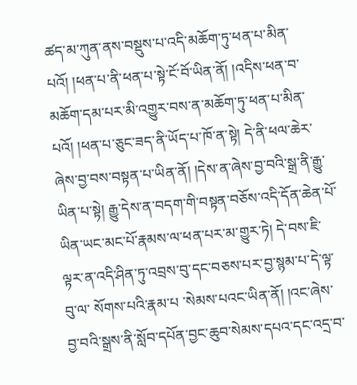ཚད་མ་ཀུན་ནས་བསྡུས་པ་འདི་མཆོག་ཏུ་ཕན་པ་མིན་པའོ། །ཕན་པ་ནི་ཕན་པ་སྟེ་ངོ་བོ་ཡིན་ནོ། །འདིས་ཕན་བ་མཆོག་དམ་པར་མི་འགྱུར་བས་ན་མཆོག་ཏུ་ཕན་པ་མིན་པའོ། །ཕན་པ་ཅུང་ཟད་ནི་ཡོད་པ་ཁོ་ན་སྟེ། དེ་ནི་ཕལ་ཆེར་ཞེས་བྱ་བས་བསྟན་པ་ཡིན་ནོ། །དེས་ན་ཞེས་བྱ་བའི་སྒྲ་ནི་རྒྱུ་ཡིན་པ་སྟེ། རྒྱུ་དེས་ན་བདག་གི་བསྟན་བཅོས་འདི་དོན་ཆེན་པོ་ཡིན་ཡང་མང་པོ་རྣམས་ལ་ཕན་པར་མ་གྱུར་ཏེ། དེ་བས་ཇི་ལྟར་ན་འདི་ཤིན་ཏུ་འབྲས་བུ་དང་བཅས་པར་བྱ་སྙམ་པ་དེ་ལྟ་བུ་ལ་ སོགས་པའི་རྣམ་པ ་སེམས་པའང་ཡིན་ནོ། །འང་ཞེས་བྱ་བའི་སྒྲས་ནི་སློབ་དཔོན་བྱང་ཆུབ་སེམས་དཔའ་དང་འདྲ་བ་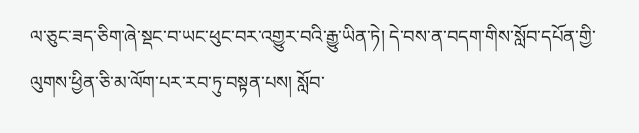ལ་ཅུང་ཟད་ཅིག་ཞེ་སྡང་བ་ཡང་ཕུང་བར་འགྱུར་བའི་རྒྱུ་ཡིན་ཏེ། དེ་བས་ན་བདག་གིས་སློབ་དཔོན་གྱི་ལུགས་ཕྱིན་ཅི་མ་ལོག་པར་རབ་ཏུ་བསྟན་པས། སློབ་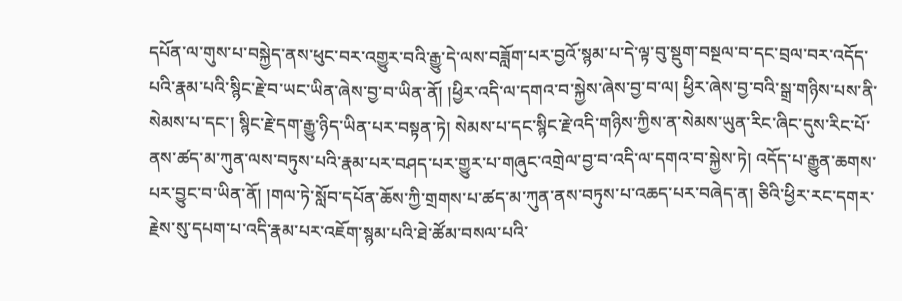དཔོན་ལ་གུས་པ་བསྐྱེད་ནས་ཕུང་བར་འགྱུར་བའི་རྒྱུ་དེ་ལས་བཟློག་པར་བྱའོ་སྙམ་པ་དེ་ལྟ་བུ་སྡུག་བསྔལ་བ་དང་བྲལ་བར་འདོད་པའི་རྣམ་པའི་སྙིང་རྗེ་བ་ཡང་ཡིན་ཞེས་བྱ་བ་ཡིན་ནོ། །ཕྱིར་འདི་ལ་དགའ་བ་སྐྱེས་ཞེས་བྱ་བ་ལ། ཕྱིར་ཞེས་བྱ་བའི་སྒྲ་གཉིས་པས་ནི་སེམས་པ་དང་། སྙིང་རྗེ་དག་རྒྱུ་ཉིད་ཡིན་པར་བསྟན་ཏེ། སེམས་པ་དང་སྙིང་རྗེ་འདི་གཉིས་ཀྱིས་ན་སེམས་ཡུན་རིང་ཞིང་དུས་རིང་པོ་ནས་ཚད་མ་ཀུན་ལས་བཏུས་པའི་རྣམ་པར་བཤད་པར་གྱུར་པ་གཞུང་འགྲེལ་བྱ་བ་འདི་ལ་དགའ་བ་སྐྱེས་ཏེ། འདོད་པ་རྒྱུན་ཆགས་པར་བྱུང་བ་ཡིན་ནོ། །གལ་ཏེ་སློབ་དཔོན་ཆོས་ཀྱི་གྲགས་པ་ཚད་མ་ཀུན་ནས་བཏུས་པ་འཆད་པར་བཞེད་ན། ཅིའི་ཕྱིར་རང་དགར་རྗེས་སུ་དཔག་པ་འདི་རྣམ་པར་འཇོག་སྙམ་པའི་ཐེ་ཚོམ་བསལ་པའི་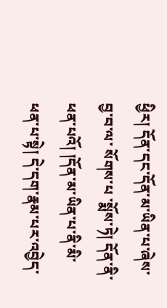ཕྱིར། དོན་དང་དོན་མ་ཡིན་པ་ཞེས་བྱ་བ་ལ་ སོགས་པ ་སྨོས་ཏེ། དོན་ནི་ཕན་པའོ། །དོན་མ་ཡིན་པ་ནི་མི་ཕན་པ་སྟེ། དེ་དག་རྣམ་པར་འབྱེད་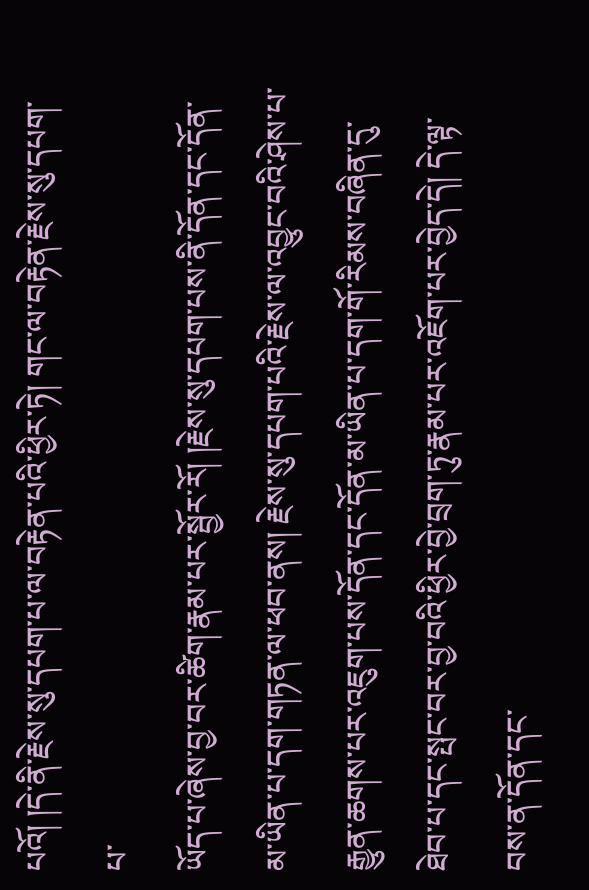པའོ། །དེ་ནི་རྗེས་སུ་དཔག་པ་ལ་བརྟེན་པའི་ཕྱིར་ཏེ། གང་ལ་བརྟེན་རྗེས་སུ་དཔག་པ་
ཡོད་པ་ཞེས་བྱ་བར་ཚིག་རྣམ་པར་སྦྱོར་རོ། །རྗེས་སུ་དཔག་པས་ནི་དོན་དང་དོན་མ་ཡིན་པ་དག་གཏན་ལ་ཕབ་ནས། རྗེས་སུ་དཔག་པའི་རྗེས་ལ་འབྱུང་བའི་ཤེས་པ་རྒྱུན་ཆགས་པར་འཇུག་པས་དོན་དང་དོན་མ་ཡིན་པ་དག་གོ་རིམས་བཞིན་དུ་ཐེབ་པ་དང་སྤང་བར་བྱ་བའི་ཕྱིར་བྱེ་བྲག་ཏུ་རྣམ་པར་འཇོག་པར་བྱེད་དེ། དེ་ལྟ་བས་ན་དོན་དང་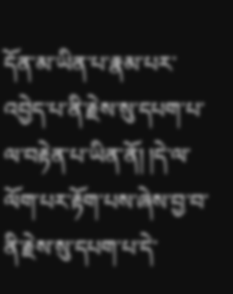དོན་མ་ཡིན་པ་རྣམ་པར་འབྱེད་པ་ནི་རྗེས་སུ་དཔག་པ་ལ་བརྟེན་པ་ཡིན་ནོ། །དེ་ལ་ལོག་པར་རྟོག་པས་ཞེས་བྱ་བ་ནི་རྗེས་སུ་དཔག་པ་དེ་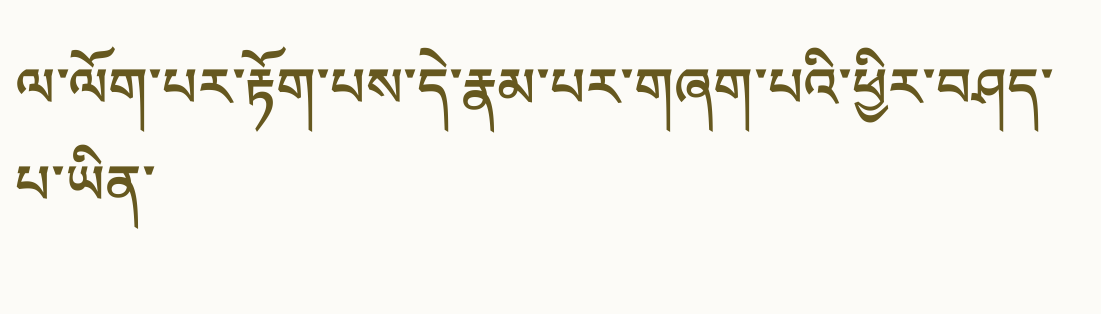ལ་ལོག་པར་རྟོག་པས་དེ་རྣམ་པར་གཞག་པའི་ཕྱིར་བཤད་པ་ཡིན་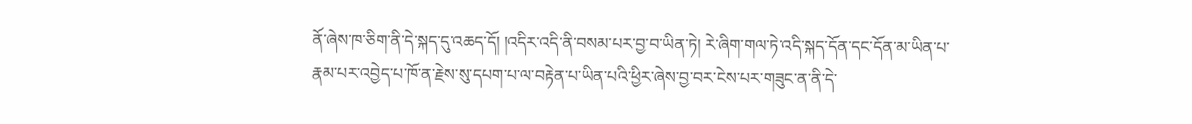ནོ་ཞེས་ཁ་ཅིག་ནི་དེ་སྐད་དུ་འཆད་དོ། །འདིར་འདི་ནི་བསམ་པར་བྱ་བ་ཡིན་ཏེ། རེ་ཞིག་གལ་ཏེ་འདི་སྐད་དོན་དང་དོན་མ་ཡིན་པ་རྣམ་པར་འབྱེད་པ་ཁོ་ན་རྗེས་སུ་དཔག་པ་ལ་བརྟེན་པ་ཡིན་པའི་ཕྱིར་ཞེས་བྱ་བར་ངེས་པར་གཟུང་ན་ནི་དེ་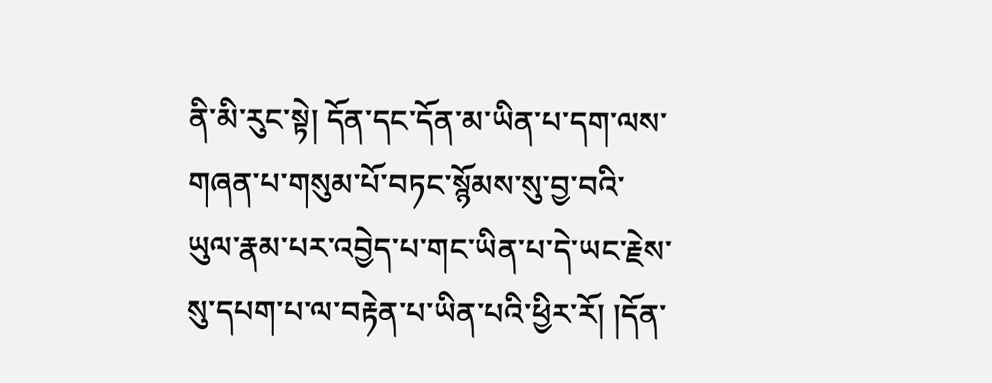ནི་མི་རུང་སྟེ། དོན་དང་དོན་མ་ཡིན་པ་དག་ལས་གཞན་པ་གསུམ་པོ་བཏང་སྙོམས་སུ་བྱ་བའི་ཡུལ་རྣམ་པར་འབྱེད་པ་གང་ཡིན་པ་དེ་ཡང་རྗེས་སུ་དཔག་པ་ལ་བརྟེན་པ་ཡིན་པའི་ཕྱིར་རོ། །དོན་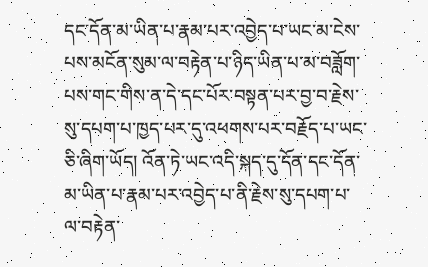དང་དོན་མ་ཡིན་པ་རྣམ་པར་འབྱེད་པ་ཡང་མ་ངེས་པས་མངོན་སུམ་ལ་བརྟེན་པ་ཉིད་ཡིན་པ་མ་བཟློག་པས་གང་གིས་ན་དེ་དང་པོར་བསྟན་པར་བྱ་བ་རྗེས་སུ་དཔག་པ་ཁྱད་པར་དུ་འཕགས་པར་བརྗོད་པ་ཡང་ཅི་ཞིག་ཡོད། འོན་ཏེ་ཡང་འདི་སྐད་དུ་དོན་དང་དོན་མ་ཡིན་པ་རྣམ་པར་འབྱེད་པ་ནི་རྗེས་སུ་དཔག་པ་ལ་བརྟེན་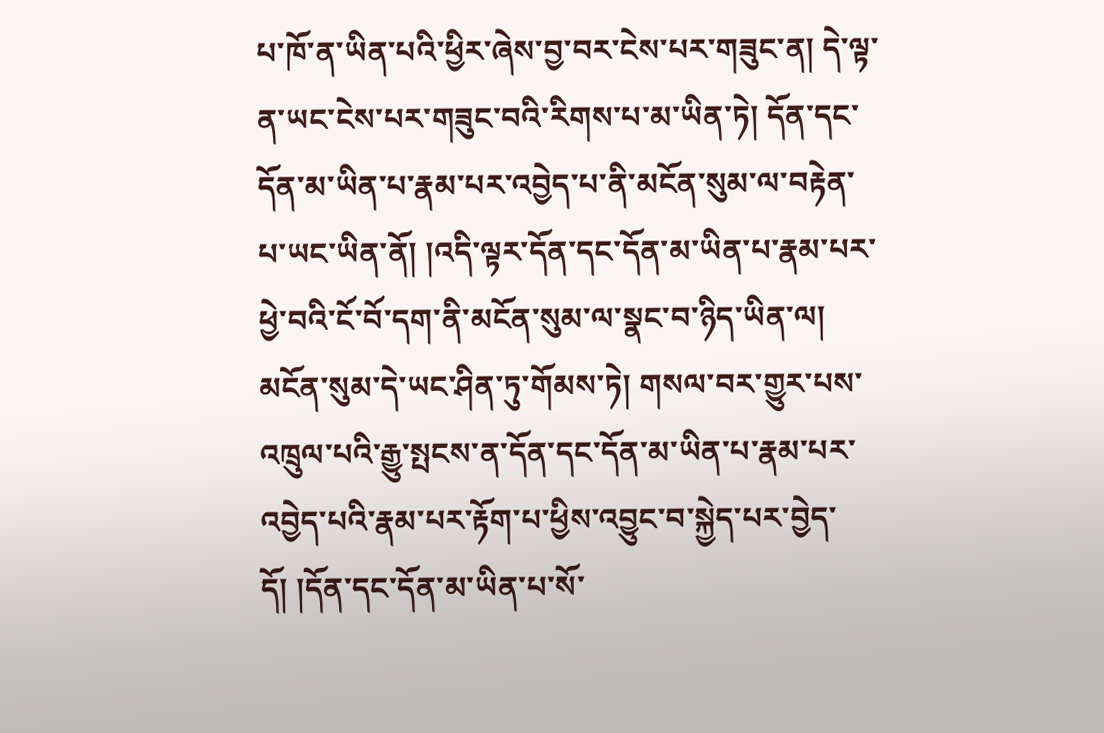པ་ཁོ་ན་ཡིན་པའི་ཕྱིར་ཞེས་བྱ་བར་ངེས་པར་གཟུང་ན། དེ་ལྟ་ན་ཡང་ངེས་པར་གཟུང་བའི་རིགས་པ་མ་ཡིན་ཏེ། དོན་དང་དོན་མ་ཡིན་པ་རྣམ་པར་འབྱེད་པ་ནི་མངོན་སུམ་ལ་བརྟེན་པ་ཡང་ཡིན་ནོ། །འདི་ལྟར་དོན་དང་དོན་མ་ཡིན་པ་རྣམ་པར་ཕྱེ་བའི་ངོ་བོ་དག་ནི་མངོན་སུམ་ལ་སྣང་བ་ཉིད་ཡིན་ལ། མངོན་སུམ་དེ་ཡང་ཤིན་ཏུ་གོམས་ཏེ། གསལ་བར་གྱུར་པས་འཁྲུལ་པའི་རྒྱུ་སྤངས་ན་དོན་དང་དོན་མ་ཡིན་པ་རྣམ་པར་འབྱེད་པའི་རྣམ་པར་རྟོག་པ་ཕྱིས་འབྱུང་བ་སྐྱེད་པར་བྱེད་དོ། །དོན་དང་དོན་མ་ཡིན་པ་སོ་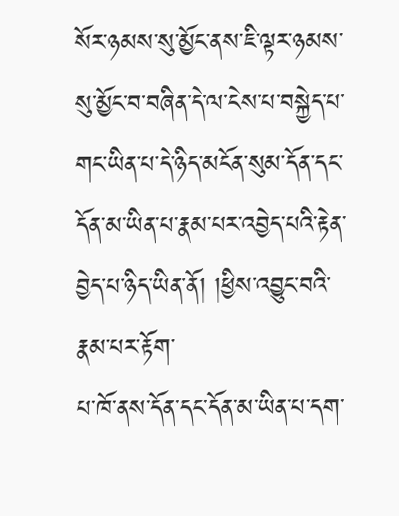སོར་ཉམས་སུ་མྱོང་ནས་ཇི་ལྟར་ཉམས་སུ་མྱོང་བ་བཞིན་དེ་ལ་ངེས་པ་བསྐྱེད་པ་གང་ཡིན་པ་དེ་ཉིད་མངོན་སུམ་དོན་དང་དོན་མ་ཡིན་པ་རྣམ་པར་འབྱེད་པའི་རྟེན་བྱེད་པ་ཉིད་ཡིན་ནོ། །ཕྱིས་འབྱུང་བའི་རྣམ་པར་རྟོག་
པ་ཁོ་ནས་དོན་དང་དོན་མ་ཡིན་པ་དག་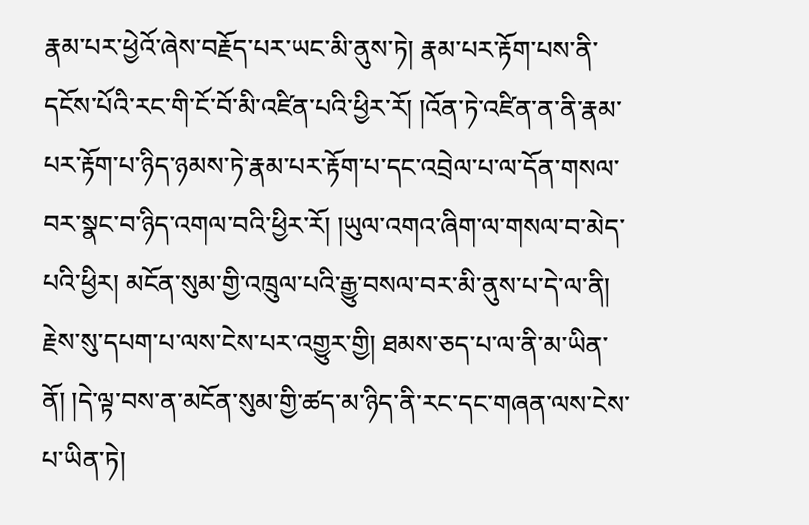རྣམ་པར་ཕྱེའོ་ཞེས་བརྗོད་པར་ཡང་མི་ནུས་ཏེ། རྣམ་པར་རྟོག་པས་ནི་དངོས་པོའི་རང་གི་ངོ་བོ་མི་འཛིན་པའི་ཕྱིར་རོ། །འོན་ཏེ་འཛིན་ན་ནི་རྣམ་པར་རྟོག་པ་ཉིད་ཉམས་ཏེ་རྣམ་པར་རྟོག་པ་དང་འབྲེལ་པ་ལ་དོན་གསལ་བར་སྣང་བ་ཉིད་འགལ་བའི་ཕྱིར་རོ། །ཡུལ་འགའ་ཞིག་ལ་གསལ་བ་མེད་པའི་ཕྱིར། མངོན་སུམ་གྱི་འཁྲུལ་པའི་རྒྱུ་བསལ་བར་མི་ནུས་པ་དེ་ལ་ནི། རྗེས་སུ་དཔག་པ་ལས་ངེས་པར་འགྱུར་གྱི། ཐམས་ཅད་པ་ལ་ནི་མ་ཡིན་ནོ། །དེ་ལྟ་བས་ན་མངོན་སུམ་གྱི་ཚད་མ་ཉིད་ནི་རང་དང་གཞན་ལས་ངེས་པ་ཡིན་ཏེ།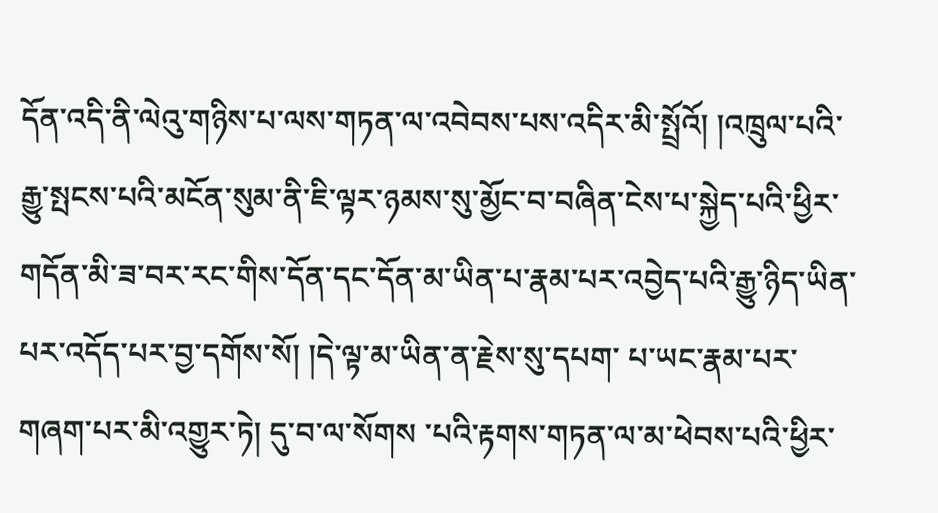དོན་འདི་ནི་ལེའུ་གཉིས་པ་ལས་གཏན་ལ་འབེབས་པས་འདིར་མི་སྤྲོའོ། །འཁྲུལ་པའི་རྒྱུ་སྤངས་པའི་མངོན་སུམ་ནི་ཇི་ལྟར་ཉམས་སུ་མྱོང་བ་བཞིན་ངེས་པ་སྐྱེད་པའི་ཕྱིར་གདོན་མི་ཟ་བར་རང་གིས་དོན་དང་དོན་མ་ཡིན་པ་རྣམ་པར་འབྱེད་པའི་རྒྱུ་ཉིད་ཡིན་པར་འདོད་པར་བྱ་དགོས་སོ། །དེ་ལྟ་མ་ཡིན་ན་རྗེས་སུ་དཔག་ པ་ཡང་རྣམ་པར་གཞག་པར་མི་འགྱུར་ཏེ། དུ་བ་ལ་སོགས ་པའི་རྟགས་གཏན་ལ་མ་ཕེབས་པའི་ཕྱིར་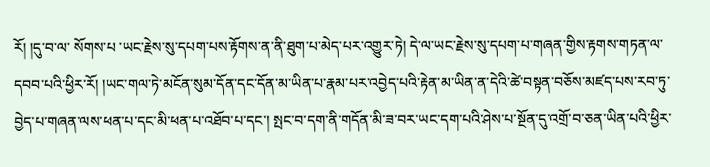རོ། །དུ་བ་ལ་ སོགས་པ ་ཡང་རྗེས་སུ་དཔག་པས་རྟོགས་ན་ནི་ཐུག་པ་མེད་པར་འགྱུར་ཏེ། དེ་ལ་ཡང་རྗེས་སུ་དཔག་པ་གཞན་གྱིས་རྟགས་གཏན་ལ་དབབ་པའི་ཕྱིར་རོ། །ཡང་གལ་ཏེ་མངོན་སུམ་དོན་དང་དོན་མ་ཡིན་པ་རྣམ་པར་འབྱེད་པའི་རྟེན་མ་ཡིན་ན་དེའི་ཚེ་བསྟན་བཅོས་མཛད་པས་རབ་ཏུ་བྱེད་པ་གཞན་ལས་ཕན་པ་དང་མི་ཕན་པ་འཐོབ་པ་དང་། སྤང་བ་དག་ནི་གདོན་མི་ཟ་བར་ཡང་དག་པའི་ཤེས་པ་སྔོན་དུ་འགྲོ་བ་ཅན་ཡིན་པའི་ཕྱིར་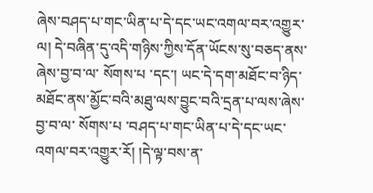ཞེས་བཤད་པ་གང་ཡིན་པ་དེ་དང་ཡང་འགལ་བར་འགྱུར་ལ། དེ་བཞིན་དུ་འདི་གཉིས་ཀྱིས་དོན་ཡོངས་སུ་བཅད་ནས་ཞེས་བྱ་བ་ལ་ སོགས་པ ་དང་། ཡང་དེ་དག་མཐོང་བ་ཉིད་མཐོང་ནས་མྱོང་བའི་མཐུ་ལས་བྱུང་བའི་དྲན་པ་ལས་ཞེས་བྱ་བ་ལ་ སོགས་པ ་བཤད་པ་གང་ཡིན་པ་དེ་དང་ཡང་འགལ་བར་འགྱུར་རོ། །དེ་ལྟ་བས་ན་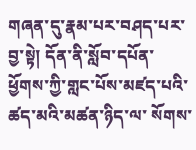གཞན་དུ་རྣམ་པར་བཤད་པར་བྱ་སྟེ། དོན་ནི་སློབ་དཔོན་ཕྱོགས་ཀྱི་གླང་པོས་མཛད་པའི་ཚད་མའི་མཚན་ཉིད་ལ་ སོགས་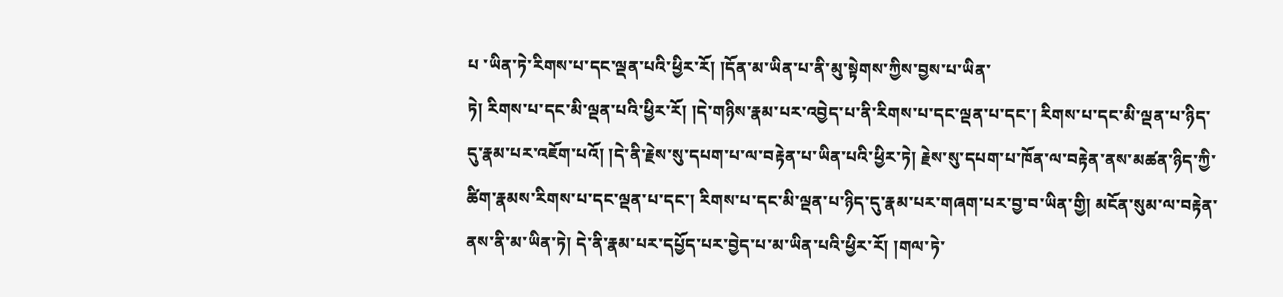པ ་ཡིན་ཏེ་རིགས་པ་དང་ལྡན་པའི་ཕྱིར་རོ། །དོན་མ་ཡིན་པ་ནི་མུ་སྟེགས་ཀྱིས་བྱས་པ་ཡིན་
ཏེ། རིགས་པ་དང་མི་ལྡན་པའི་ཕྱིར་རོ། །དེ་གཉིས་རྣམ་པར་འབྱེད་པ་ནི་རིགས་པ་དང་ལྡན་པ་དང་། རིགས་པ་དང་མི་ལྡན་པ་ཉིད་དུ་རྣམ་པར་འཇོག་པའོ། །དེ་ནི་རྗེས་སུ་དཔག་པ་ལ་བརྟེན་པ་ཡིན་པའི་ཕྱིར་ཏེ། རྗེས་སུ་དཔག་པ་ཁོན་ལ་བརྟེན་ནས་མཚན་ཉིད་ཀྱི་ཚིག་རྣམས་རིགས་པ་དང་ལྡན་པ་དང་། རིགས་པ་དང་མི་ལྡན་པ་ཉིད་དུ་རྣམ་པར་གཞག་པར་བྱ་བ་ཡིན་གྱི། མངོན་སུམ་ལ་བརྟེན་ནས་ནི་མ་ཡིན་ཏེ། དེ་ནི་རྣམ་པར་དཔྱོད་པར་བྱེད་པ་མ་ཡིན་པའི་ཕྱིར་རོ། །གལ་ཏེ་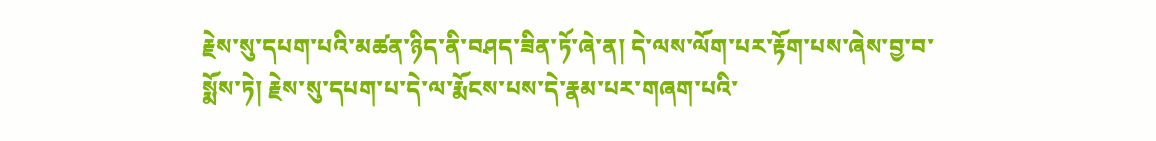རྗེས་སུ་དཔག་པའི་མཚན་ཉིད་ནི་བཤད་ཟིན་ཏོ་ཞེ་ན། དེ་ལས་ལོག་པར་རྟོག་པས་ཞེས་བྱ་བ་སྨོས་ཏེ། རྗེས་སུ་དཔག་པ་དེ་ལ་རྨོངས་པས་དེ་རྣམ་པར་གཞག་པའི་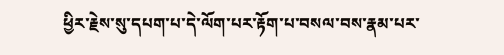ཕྱིར་རྗེས་སུ་དཔག་པ་དེ་ལོག་པར་རྟོག་པ་བསལ་བས་རྣམ་པར་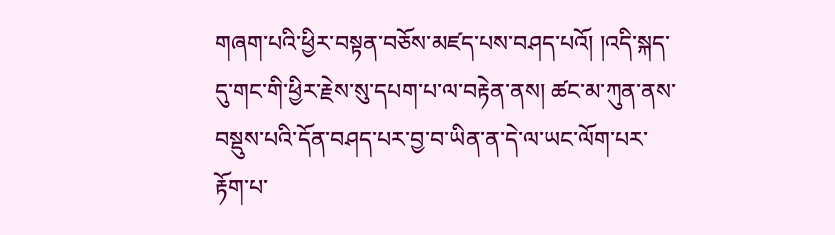གཞག་པའི་ཕྱིར་བསྟན་བཅོས་མཛད་པས་བཤད་པའོ། །འདི་སྐད་དུ་གང་གི་ཕྱིར་རྗེས་སུ་དཔག་པ་ལ་བརྟེན་ནས། ཚང་མ་ཀུན་ནས་བསྡུས་པའི་དོན་བཤད་པར་བྱ་བ་ཡིན་ན་དེ་ལ་ཡང་ལོག་པར་རྟོག་པ་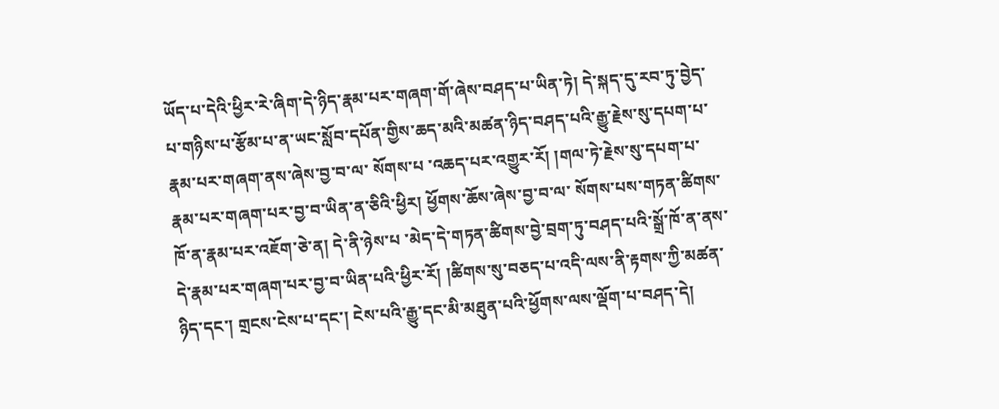ཡོད་པ་དེའི་ཕྱིར་རེ་ཞིག་དེ་ཉིད་རྣམ་པར་གཞག་གོ་ཞེས་བཤད་པ་ཡིན་ཏེ། དེ་སྐད་དུ་རབ་ཏུ་བྱེད་པ་གཉིས་པ་རྩོམ་པ་ན་ཡང་སློབ་དཔོན་གྱིས་ཆད་མའི་མཚན་ཉིད་བཤད་པའི་རྒྱུ་རྗེས་སུ་དཔག་པ་རྣམ་པར་གཞག་ནས་ཞེས་བྱ་བ་ལ་ སོགས་པ ་འཆད་པར་འགྱུར་རོ། །གལ་ཏེ་རྗེས་སུ་དཔག་པ་རྣམ་པར་གཞག་པར་བྱ་བ་ཡིན་ན་ཅིའི་ཕྱིར། ཕྱོགས་ཆོས་ཞེས་བྱ་བ་ལ་ སོགས་པས་གཏན་ཚིགས་ཁོ་ན་རྣམ་པར་འཇོག་ཅེ་ན། དེ་ནི་ཉེས་པ ་མེད་དེ་གཏན་ཚིགས་བྱེ་བྲག་ཏུ་བཤད་པའི་སྒྲོ་ཁོ་ན་ནས་དེ་རྣམ་པར་གཞག་པར་བྱ་བ་ཡིན་པའི་ཕྱིར་རོ། །ཚིགས་སུ་བཅད་པ་འདི་ལས་ནི་རྟགས་ཀྱི་མཚན་ཉིད་དང་། གྲངས་ངེས་པ་དང་། ངེས་པའི་རྒྱུ་དང་མི་མཐུན་པའི་ཕྱོགས་ལས་ལྡོག་པ་བཤད་དེ།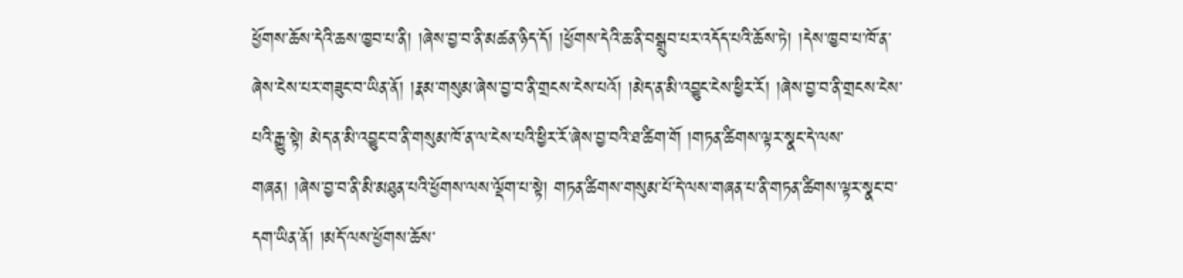ཕྱོགས་ཆོས་དེའི་ཆས་ཁྱབ་པ་ནི། །ཞེས་བྱ་བ་ནི་མཚན་ཉིད་དོ། །ཕྱོགས་དེའི་ཆ་ནི་བསྒྲུབ་པར་འདོད་པའི་ཆོས་ཏེ། །དེས་ཁྱབ་པ་ཁོ་ན་ཞེས་ངེས་པར་གཟུང་བ་ཡིན་ནོ། །རྣམ་གསུམ་ཞེས་བྱ་བ་ནི་གྲངས་ངེས་པའོ། །མེད་ན་མི་འབྱུང་ངེས་ཕྱིར་རོ། །ཞེས་བྱ་བ་ནི་གྲངས་ངེས་པའི་རྒྱུ་སྟེ། མེད་ན་མི་འབྱུང་བ་ནི་གསུམ་ཁོ་ན་ལ་ངེས་པའི་ཕྱིར་རོ་ཞེས་བྱ་བའི་ཐ་ཚིག་གོ །གཏན་ཚིགས་ལྟར་སྣང་དེ་ལས་
གཞན། །ཞེས་བྱ་བ་ནི་མི་མཐུན་པའི་ཕྱོགས་ལས་ལྡོག་པ་སྟེ། གཏན་ཚིགས་གསུམ་པོ་དེ་ལས་གཞན་པ་ནི་གཏན་ཚིགས་ལྟར་སྣང་བ་དག་ཡིན་ནོ། །མདོ་ལས་ཕྱོགས་ཆོས་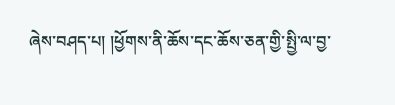ཞེས་བཤད་པ། །ཕྱོགས་ནི་ཆོས་དང་ཆོས་ཅན་གྱི་སྤྱི་ལ་བྱ་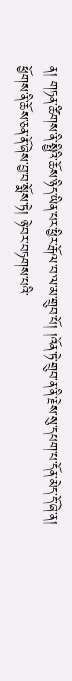ན། གཏན་ཚིགས་ནི་སྤྱིའི་ཆོས་ཉིད་ཡིན་པར་ཕྱིར་རྒོལ་བ་ལ་མ་གྲུབ་པོ། །འོན་ཏེ་གྲུབ་ན་ནི་རྗེས་སུ་དཔག་པ་དོན་མེད་དོ་ཞེ་ན། ཕྱོགས་ནི་ཆོས་ཅན་ནོ་ཞེས་བྱ་བ་སྨོས་ཏེ། ཉེ་བར་བཏགས་པའི་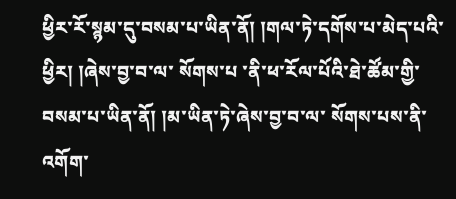ཕྱིར་རོ་སྙམ་དུ་བསམ་པ་ཡིན་ནོ། །གལ་ཏེ་དགོས་པ་མེད་པའི་ཕྱིར། །ཞེས་བྱ་བ་ལ་ སོགས་པ ་ནི་ཕ་རོལ་པོའི་ཐེ་ཚོམ་གྱི་བསམ་པ་ཡིན་ནོ། །མ་ཡིན་ཏེ་ཞེས་བྱ་བ་ལ་ སོགས་པས་ནི་འགོག་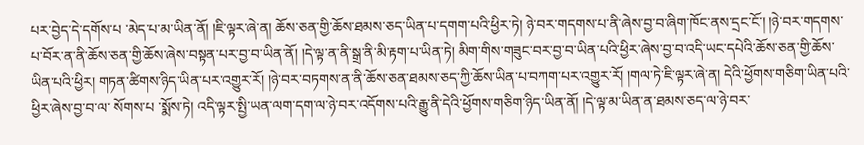པར་བྱེད་དེ་དགོས་པ ་མེད་པ་མ་ཡིན་ནོ། །ཇི་ལྟར་ཞེ་ན། ཆོས་ཅན་གྱི་ཆོས་ཐམས་ཅད་ཡིན་པ་དགག་པའི་ཕྱིར་ཏེ། ཉེ་བར་གདགས་པ་ནི་ཞེས་བྱ་བ་ཞིག་ཁོང་ནས་དྲང་ངོ་། །ཉེ་བར་གདགས་པ་བོར་ན་ནི་ཆོས་ཅན་གྱི་ཆོས་ཞེས་བསྟན་པར་བྱ་བ་ཡིན་ནོ། །དེ་ལྟ་ན་ནི་སྒྲ་ནི་མི་རྟག་པ་ཡིན་ཏེ། མིག་གིས་གཟུང་བར་བྱ་བ་ཡིན་པའི་ཕྱིར་ཞེས་བྱ་བ་འདི་ཡང་དཔེའི་ཆོས་ཅན་གྱི་ཆོས་ཡིན་པའི་ཕྱིར། གཏན་ཚིགས་ཉིད་ཡིན་པར་འགྱུར་རོ། །ཉེ་བར་བཏགས་ན་ནི་ཆོས་ཅན་ཐམས་ཅད་ཀྱི་ཆོས་ཡིན་པ་བཀག་པར་འགྱུར་རོ། །གལ་ཏེ་ཇི་ལྟར་ཞེ་ན། དེའི་ཕྱོགས་གཅིག་ཡིན་པའི་ཕྱིར་ཞེས་བྱ་བ་ལ་ སོགས་པ ་སྨོས་ཏེ། འདི་ལྟར་སྤྱི་ཡན་ལག་དག་ལ་ཉེ་བར་འདོགས་པའི་རྒྱུ་ནི་དེའི་ཕྱོགས་གཅིག་ཉིད་ཡིན་ནོ། །དེ་ལྟ་མ་ཡིན་ན་ཐམས་ཅད་ལ་ཉེ་བར་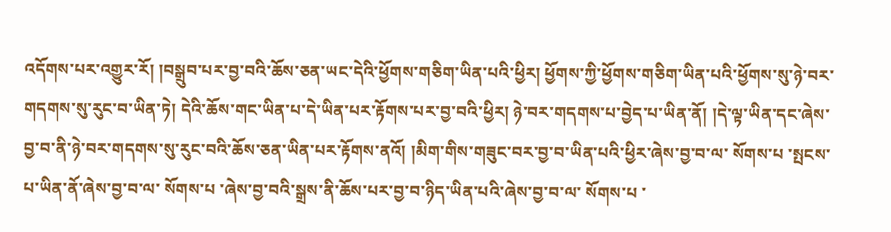འདོགས་པར་འགྱུར་རོ། །བསྒྲུབ་པར་བྱ་བའི་ཆོས་ཅན་ཡང་དེའི་ཕྱོགས་གཅིག་ཡིན་པའི་ཕྱིར། ཕྱོགས་ཀྱི་ཕྱོགས་གཅིག་ཡིན་པའི་ཕྱོགས་སུ་ཉེ་བར་གདགས་སུ་རུང་བ་ཡིན་ཏེ། དེའི་ཆོས་གང་ཡིན་པ་དེ་ཡིན་པར་རྟོགས་པར་བྱ་བའི་ཕྱིར། ཉེ་བར་གདགས་པ་བྱེད་པ་ཡིན་ནོ། །དེ་ལྟ་ཡིན་དང་ཞེས་བྱ་བ་ནི་ཉེ་བར་གདགས་སུ་རུང་བའི་ཆོས་ཅན་ཡིན་པར་རྟོགས་ནའོ། །མིག་གིས་གཟུང་བར་བྱ་བ་ཡིན་པའི་ཕྱིར་ཞེས་བྱ་བ་ལ་ སོགས་པ ་སྤངས་པ་ཡིན་ནོ་ཞེས་བྱ་བ་ལ་ སོགས་པ ་ཞེས་བྱ་བའི་སྒྲས་ནི་ཆོས་པར་བྱ་བ་ཉིད་ཡིན་པའི་ཞེས་བྱ་བ་ལ་ སོགས་པ ་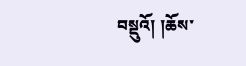བསྡུའོ། །ཆོས་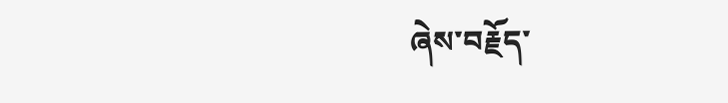ཞེས་བརྗོད་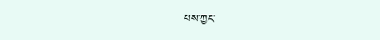པས་ཀྱང་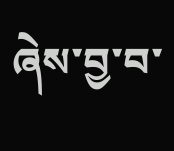ཞེས་བྱ་བ་